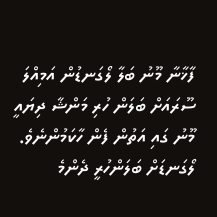ފާޚާނާ މޫނު ބަލާ ލޯގަނޑުން އަމިއްލަ ސޫރައަށް ބަލަން ހުރި މަންޝާ ދިޔައީ މޫނު ގައި އަތުން ފެން ހާކަމުންނެވެ. ލޯގަނޑަށް ބަލަންހުރީ ދެންމެ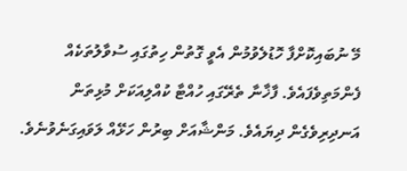މޭ ނުބައިކޮށްފާ ހޮޑުލެވުމުން އެވީ ގޮތުން ހިތުގައި ސުވާލުތަކެއް ފެންމަތިވެފައެވެ. ފާޚާނާ ތެރޭގައި ހުއްޓާ ކުއްލިއަކަށް މުޅިތަން އަނދިރިވެގެން ދިޔައެވެ. މަންޝާއަށް ބިރުން ހަޅޭއް ލަވައިގަނެވުނެވެ.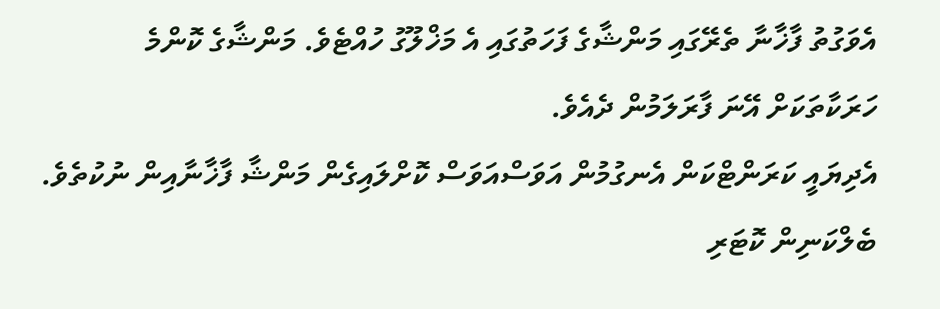އެވަގުތު ފާޚާނާ ތެރޭގައި މަންޝާގެ ފަހަތުގައި އެ މަޚްލޫގު ހުއްޓެވެ. މަންޝާގެ ކޮންމެ ހަރަކާތަކަށް އޭނަ ފާރަލަމުން ދެއެވެ.
އެދިޔައީ ކަރަންޓްކަން އެނގުމުން އަވަސްއަވަސް ކޮށްލައިގެން މަންޝާ ފާޚާނާއިން ނުކުތެވެ. ބެލްކަނިން ކޮޓަރި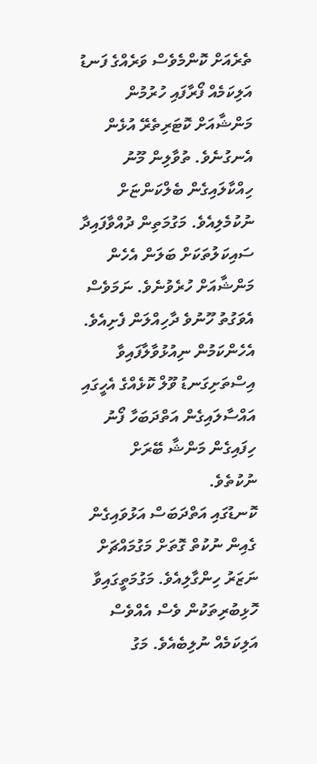ތެރެއަށް ކޮންމެވެސް ވަރެއްގެ ފަނޑު އަލިކަމެއް ފޯރާފައި ހުރުމުން މަންޝާއަށް ކޮޓަރިތެރޭ އުޅެން އެނގުނެވެ. ތުވާލިން މޫނު ހިއްކާލައިގެން ބެލްކަންޏަށް ނުކުމެލިއެވެ. މަގުމަތިން ދުއްވާފައިދާ ސައިކަލުތަކަށް ބަލަން އެހެން މަންޝާއަށް ހުރެވުނެވެ. ނަމަވެސް އެވަގުތު ހޫނުވެ ދާހިއްލަން ފެށިއެވެ. އެހެންކަމުން ނިއުޅުވާލާފައިވާ އިސްތަށިގަނޑު ވޫލް ކޮޅެއްގެ އެހީގައި އައްސާލައިގެން އަތްދަބަހާ ފޯނު ހިފައިގެން މަންޝާ ބޭރަށް ނުކުތެވެ.
ކޮނޑުގައި އަތްދަބަސް އަޅުވައިގެން ގެއިން ނުކުތް ގޮތަށް މަގުމައްޗަށް ނަޒަރު ހިންގާލިއެވެ. މަގުމަތީގައިވާ ހޮޅިބުރިތަކުން ވެސް އެއްވެސް އަލިކަމެއް ނުލިބެއެވެ. މަގު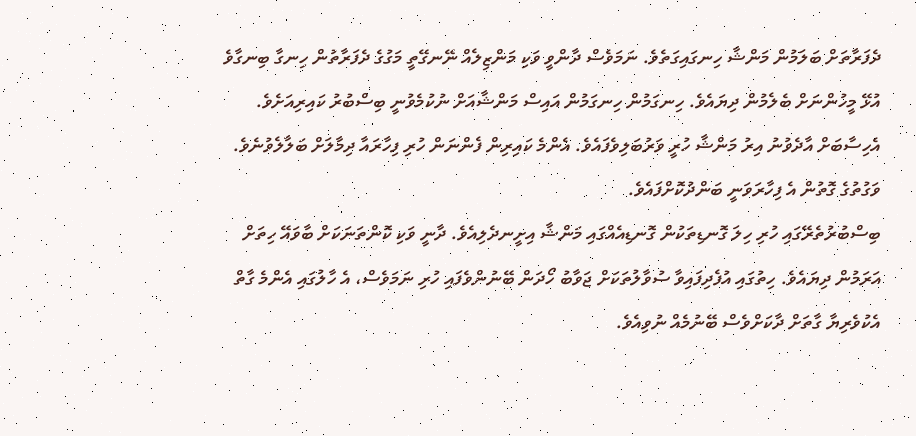ދެފަރާތަށް ބަލަމުން މަންޝާ ހިނގައިގަތެވެ. ނަމަވެސް ދާންވީ ވަކި މަންޒިލެއް ނޭނގޭތީ މަގުގެ ދެފަރާތުން ހިނގާ ބިނގާވެ އުޅޭ މީހުންނަށް ބެލެމުން ދިޔައެވެ. ހިނގަމުން ހިނގަމުން އައިސް މަންޝާއަށް ނުކުމެވުނީ ބިސްބުރު ކައިރިއަށެވެ. އެހިސާބަށް އާދެވުނު އިރު މަންޝާ ހުރީ ވަރުބަލިވެފައެވެ. އެންމެ ކައިރިން ފެންނަން ހުރި ފިހާރައާ ދިމާލަށް ބަލާލެވުނެވެ. ވަގުތުގެ ގޮތުން އެ ފިހާރަވަނީ ބަންދުކޮށްފައެވެ.
ބިސްބުރުތެރޭގައި ހުރި ހިލަ ގޮނޑިތަކުން ގޮނޑިއެއްގައި މަންޝާ އިށީނދެލިއެވެ. ދާނީ ވަކި ކޮންތަނަކަށް ބާވައޭ ހިތަށް އަރަމުން ދިޔައެވެ. ހިތުގައި އުފެދިފައިވާ ސުވާލުތަކަށް ޖަވާބު ހޯދަން ބޭނުންވެފައި ހުރި ނަމަވެސް، އެ ހާލުގައި އެންމެ ގާތް އެކުވެރިޔާ ގާތަށް ދާކަށްވެސް ބޭނުމެއް ނުވިއެވެ.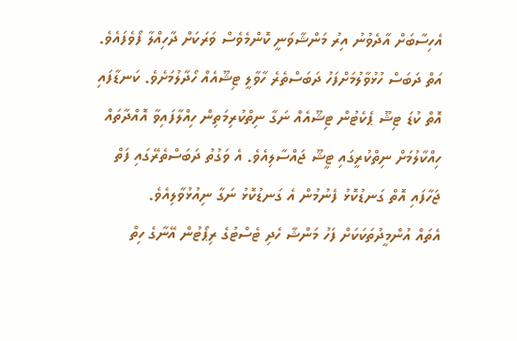އެހިސާބަށް އާދެވުނު އިރު މަންޝާވަނީ ކޮންމެވެސް ވަރަކަށް ދާހިއްލާ ފޯވެފައެވެ. އަތް ދަބަސް ހުޅުވާލުމަށްފަހު ދަބަސްތެރެ ހާވާލީ ޓިޝޫއެއް ހޯދާލުމަށެވެ. ކަނޑާފައި އޮތް ކުޑަ ޓިޝޫ ޕެކެޓުން ޓިޝޫއެއް ނަގާ ނިތްކުރިމަތިން ހިއްލާފައިވާ އޮއްދާތައް ހިއްކާލުމަށް ނިތްކުރީގައި ޓީޝޫ ޖައްސާލިއެވެ. އެ ވަގުތު ދަބަސްތެރޭގައި ފަތް ޖަހާފައި އޮތް ގަނޑުކޮޅު ފެނުމުން އެ ގަނޑުކޮޅު ނަގާ ނިއުޅުވާލިއެވެ.
އެތައް އުންމީދުތަކަކަށް ފަހު މަންޝާ ހެދި ޓެސްޓުގެ ރިޕޯޓުން އޭނާގެ ހިތް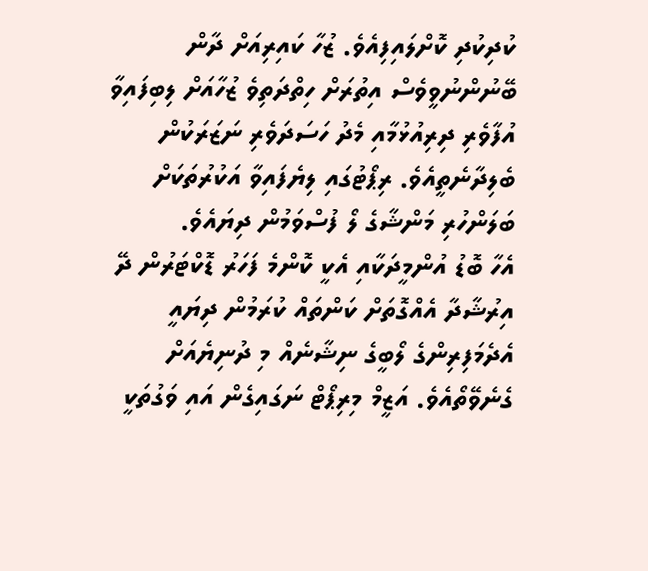ކުދިކުދި ކޮށްލައިފިއެވެ. ޒުހާ ކައިރިއަށް ދާން ބޭނުންނުވީވެސް އިތުރަށް ހިތްދަތިވެ ޒުހާއަށް ލިބިފައިވާ އުފާވެރި ދިރިއުޅުމާއި މެދު ހަސަދަވެރި ނަޒަރަކުން ބެލިދާނެތީއެވެ. ރިޕޯޓުގައި ލިޔެފައިވާ އަކުރުތަކަށް ބަލަންހުރި މަންޝާގެ ލޯ ފުސްވަމުން ދިޔައެވެ.
އެހާ ބޮޑު އުންމީދަކާއި އެކީ ކޮންމެ ފަހަރު ޑޮކްޓަރުން ދޭ އިރުޝާދާ އެއްގޮތަށް ކަންތައް ކުރަމުން ދިޔައީ އެދެމަފިރިންގެ ލޯބީގެ ނިޝާނެއް މި ދުނިޔެއަށް ގެނެވޭތޯއެވެ. އަޒީމް މިރިޕޯޓް ނަގައިގެން އައި ވަގުތަކީ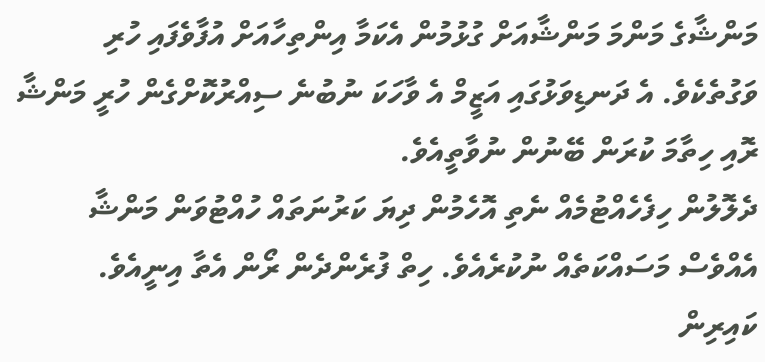މަންޝާގެ މަންމަ މަންޝާއަށް ގުޅުމުން އެކަމާ އިންތިހާއަށް އުފާވެފައި ހުރި ވަގުތެކެވެ. އެ ދަނޑިވަޅުގައި އަޒީމް އެ ވާހަކަ ނުބުނެ ސިއްރުކޮށްގެން ހުރީ މަންޝާ ރޮއި ހިތާމަ ކުރަން ބޭނުން ނުވާތީއެވެ.
ދެލޮލުން ހިފެހެއްޓުމެއް ނެތި އޮހެމުން ދިޔަ ކަރުނަތައް ހުއްޓުވަން މަންޝާ އެއްވެސް މަސައްކަތެއް ނުކުރެއެވެ. ހިތް ފުރެންދެން ރޯން އެތާ އިނީއެވެ. ކައިރިން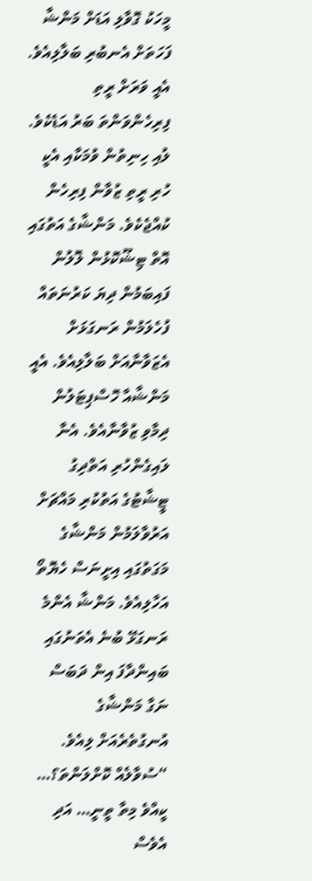މީހަކު ގޮވާލި އަޑަށް މަންޝާ ފަހަތަށް އެނބުރި ބަލާލިއެވެ. އެއީ ވަރަށް ރީތި ފިރިހެންވަންތަ ބަރު އަޑެކެވެ. ލުއި ހިނިތުން ވުމަކާއި އެކީ ހުރި ރީތި ޒުވާން ފިރިހެން ކުއްޖެކެވެ. މަންޝާގެ އަތުގައި އޮތް ޓިޝޫކޮޅުން ލޮލުން ފައިބަމުން ދިޔަ ކަރުނަތައް ފުހެލަމުން ރަނގަޅަށް އެޒަވާނާއަށް ބަލާލިއެވެ. އެއީ މަންޝާއާ ހޮސްޕިޓަލުން ދިމާވި ޒުވާނާއެވެ. އެނާ ލައިގެންހުރި އަތްދިގު ޓީޝާޓުގެ އަތުކުރި މައްޗަށް އަރުވާލަމުން މަންޝާގެ މަގަތުގައި އިށީނަސް ހެޔޮތޯ އަހާލިއެވެ. މަންޝާ އެންމެ ރަނގަޅޭ ބުނެ އެތަނުގައި ބައިންދާފަ އިން ދަބަސް ނަގާ މަންޝާގެ އުނގުތެރެއަށް ލިއެވެ.
“ސުވާލެއް ކޮށްލަންތަ؟… ކީއްވެ މިތާ ތީނީ… އަދި އެވެސް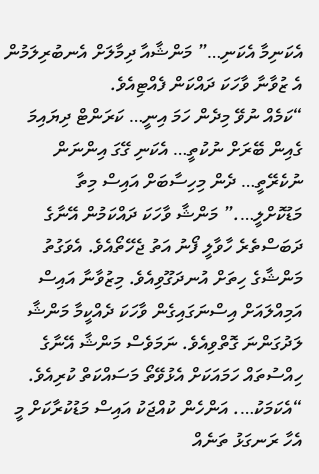އެކަނިމާ އެކަނި…” މަންޝާއާ ދިމާލަށް އެނބުރިލަމުން އެ ޒުވާނާ ވާހަކަ ދައްކަން ފެއްޓިއެވެ.
“ކަމެއް ނުވޭ މިދެން ހަމަ އިނީ… ކަރަންޓް ދިޔައިމަ ގެއިން ބޭރަށް ނުކުތީ… އެކަނި ގޭގަ އިންނަން ނުކެރޭތީ… ދެން މިހިސާބަށް އައިސް މިތާ މަޑުކޮށްލީ….” މަންޝާ ވާހަކަ ދައްކަމުން އޭނާގެ ދަބަސްތެރެ ހާވާލީ ފޯނު އަތު ޖެހޭތޯއެވެ. އެވަގުތު މަންޝާގެ ހިތަށް އުނދަގޫވިއެވެ. މިޒުވާނާ އައިސް އަމިއްލައަށް އިސްނަގައިގެން ވާހަކަ ދެއްކީމާ މަންޝާ ލަދުގަންނަ ގޮތްވިއެވެ. ނަމަވެސް މަންޝާ އޭނާގެ ހިއްސުތައް ހަމައަކަށް އެޅުވޭތޯ މަސައްކަތް ކުރިއެވެ.
“އެކަމަކު…. އަންހެން ކުއްޖަކު އައިސް މަޑުކުރާކަށް މީ އެހާ ރަނގަޅު ތަނެއް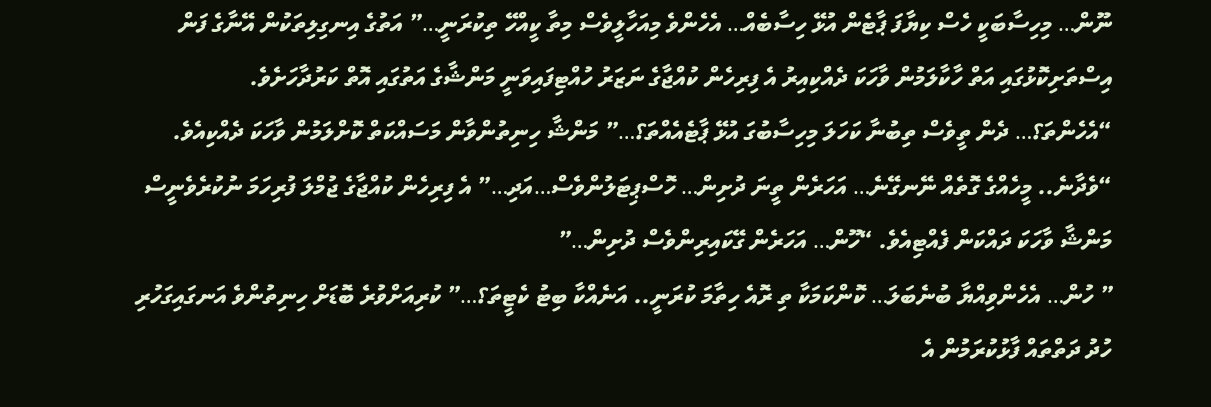ނޫން… މިހިސާބަކީ ހެސް ކިޔާފަ ޕާޓެން އުޅޭ ހިސާބެއް… އެހެންވެ މިއަހާލީވެސް މިތާ ކީއްހޭ ތިކުރަނީ…” އަތުގެ އިނގިލިތަކުން އޭނާގެ ފަން އިސްތަށިކޮޅުގައި އަތް ހާކާލަމުން ވާހަކަ ދެއްކިއިރު އެ ފިރިހެން ކުއްޖާގެ ނަޒަރު ހުއްޓިފައިވަނީ މަންޝާގެ އަތުގައި އޮތް ކަރުދާހަށެވެ.
“އެހެންތަ؟… ދެން ތީވެސް ތިބުނާ ކަހަލަ މިހިސާބުގަ އުޅޭ ޕާޓެއެއްތަ؟…” މަންޝާ ހިނިތުންވާން މަސައްކަތް ކޮށްލަމުން ވާހަކަ ދެއްކިއެވެ.
“ވެދާނެ.. މީހެއްގެ ގޮތެއް ނޭނގޭނެ… އަހަރެން ތީނަ ދުށިން… ހޮސްޕިޓަލުންވެސް…އަދި…” އެ ފިރިހެން ކުއްޖާގެ ޖުމްލަ ފުރިހަމަ ނުކުރެވެނީސް މަންޝާ ވާހަކަ ދައްކަން ފެއްޓިއެވެ. “ހޫން… އަހަރެން ގޭކައިރިންވެސް ދުށިން…”
” ހުން… އެހެންވިއްޔާ ބުނެބަލަ… ކޮންކަމަކާ ތި ރޮއެ ހިތާމަ ކުރަނީ.. އަނެއްކާ ބިޓު ކެޓީތަ؟…” ކުރިއަށްވުރެ ބޮޑަށް ހިނިތުންވެ އަނގައިގަހުރި ހުދު ދަތްތައް ފާޅުކުރަމުން އެ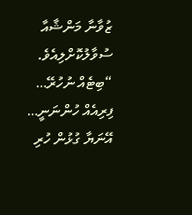ޒުވާނާ މަންޝާއާ ސުވާލުކޮށްލިއެވެ.
“ބިޓެއް ނުހުރޭ… ފިރިއެއް ހުންނަނީ… އޭނަޔާ ގުޅުން ހުރި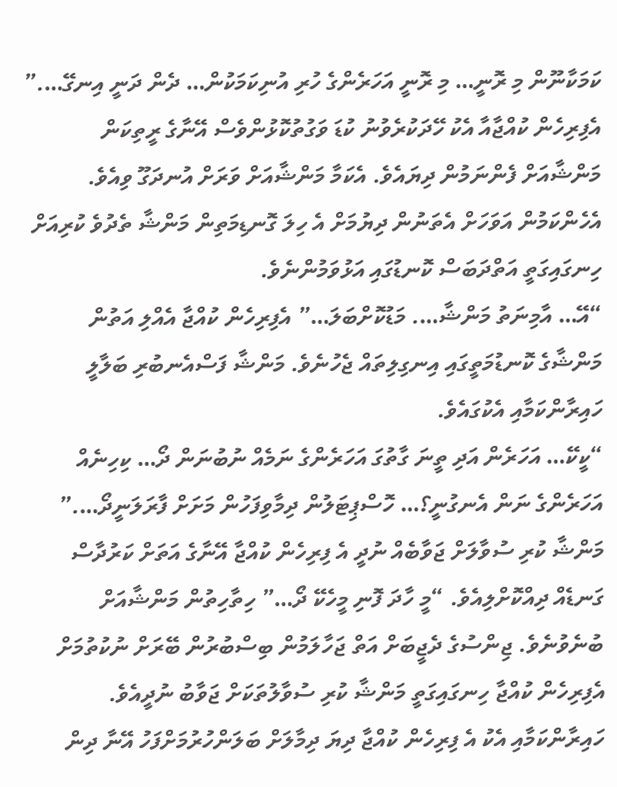ކަމަކާނޫން މި ރޮނީ… މި ރޮނީ އަހަރެންގެ ހުރި އުނިކަމަކުން… ދެން ދަނީ އިނގޭ….” އެފިރިހެން ކުއްޖާއާ އެކު ހޭދަކުރެވުނު ކުޑަ ވަގުތުކޮޅުންވެސް އޭނާގެ ރީތިކަން މަންޝާއަށް ފެންނަމުން ދިޔައެވެ. އެކަމާ މަންޝާއަށް ވަރަށް އުނދަގޫ ވިއެވެ. އެހެންކަމުން އަވަހަށް އެތަނުން ދިޔުމަށް އެ ހިލަ ގޮނޑިމަތިން މަންޝާ ތެދުވެ ކުރިއަށް ހިނގައިގަތީ އަތްދަބަސް ކޮނޑުގައި އަޅުވަމުންނެވެ.
“އޭ… އާމިނަތު މަންޝާ…. މަޑުކޮށްބަލަ…” އެފިރިހެން ކުއްޖާ އެއްލި އަތުން މަންޝާގެ ކޮނޑުމަތީގައި އިނގިލިތައް ޖެހުނެވެ. މަންޝާ ފަސްއެނބުރި ބަލާލީ ހައިރާންކަމާއި އެކުގައެވެ.
“ކީކޭ… އަހަރެން އަދި ތީނަ ގާތުގަ އަހަރެންގެ ނަމެއް ނުބުނަން ދޯ… ކިހިނެއް އަހަރެންގެ ނަން އެނގުނީ؟… ހޮސްޕިޓަލުން ދިމާވިފަހުން މަށަށް ފާރަލަނީދޯ….” މަންޝާ ކުރި ސުވާލަށް ޖަވާބެއް ނުދީ އެ ފިރިހެން ކުއްޖާ އޭނާގެ އަތަށް ކަރުދާސް ގަނޑެއް ދިއްކޮށްލިއެވެ. “މީ ހާދަ ފޮނި މީހެކޭ ދޯ…” ހިތާހިތުން މަންޝާއަށް ބުނެވުނެވެ. ޖިންސުގެ ދެޖީބަށް އަތް ޖަހާލަމުން ބިސްބުރުން ބޭރަށް ނުކުތުމަށް އެފިރިހެން ކުއްޖާ ހިނގައިގަތީ މަންޝާ ކުރި ސުވާލުތަކަށް ޖަވާބު ނުދީއެވެ.
ހައިރާންކަމާއި އެކު އެ ފިރިހެން ކުއްޖާ ދިޔަ ދިމާލަށް ބަލަންހުރުމަށްފަހު އޭނާ ދިން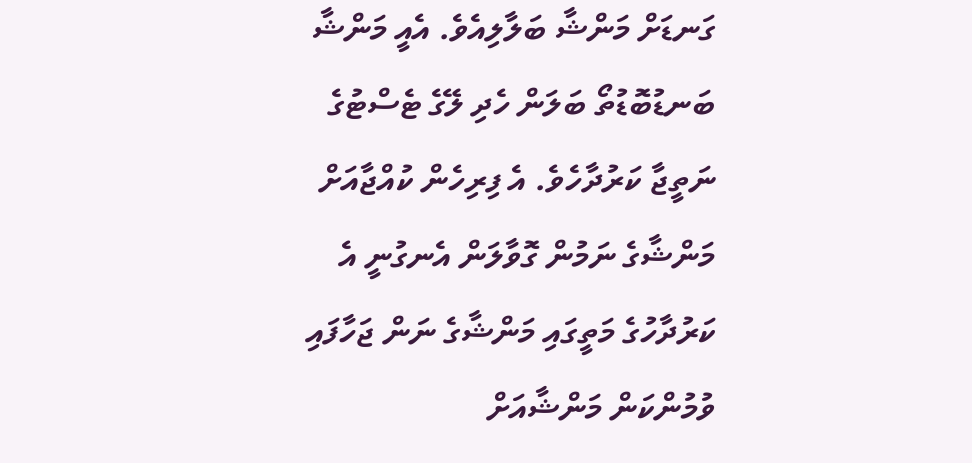ގަނޑަށް މަންޝާ ބަލާލިއެވެ. އެއީ މަންޝާ ބަނޑުބޮޑުތޯ ބަލަން ހެދި ލޭގެ ޓެސްޓުގެ ނަތީޖާ ކަރުދާހެވެ. އެ ފިރިހެން ކުއްޖާއަށް މަންޝާގެ ނަމުން ގޮވާލަން އެނގުނީ އެ ކަރުދާހުގެ މަތީގައި މަންޝާގެ ނަން ޖަހާފައި ވުމުންކަން މަންޝާއަށް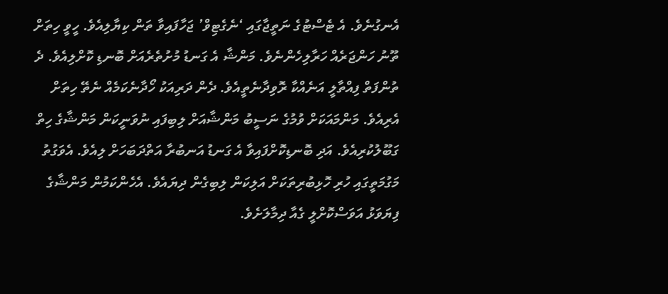އެނގުނެވެ. އެ ޓެސްޓުގެ ނަތީޖާގައި ‘ނެގެޓިވް’ ޖަހާފައިވާ ތަން ކިޔާލިއެވެ. ހީވީ ހިތަށް ތޫނު ހަންޖަރެއް ހަރާލިހެންނެވެ. މަންޝާ އެ ގަނޑު މުށުތެރެއަށް ބޮނޑި ކޮށްލިއެވެ. ދެ ތުންފަތް ފިއްތާލީ އަނެއްކާ ރޮވިދާނެތީއެވެ. ދެން ދަރިއަކު ހޯދާނެކަމެއް ނެތޭ ހިތަށް އެރިއެވެ. މަންމައަކަށް ވުމުގެ ނަސީބު މަންޝާއަށް ލިބިފައި ނުވަނީކަން މަންޝާގެ ހިތް ގަބޫލުކުރިއެވެ. އަދި ބޮނޑިކޮށްފައިވާ އެ ގަނޑު އަނބުރާ އަތްދަބަހަށް ލިއެވެ. އެވަގުތު މަގުމަތީގައި ހުރި ހޮޅިބުރިތަކަށް އަލިކަން ލިބިގެން ދިޔައެވެ. އެހެންކަމުން މަންޝާގެ ފިޔަވަޅު އަވަސްކޮށްލީ ގެއާ ދިމާލަށެވެ.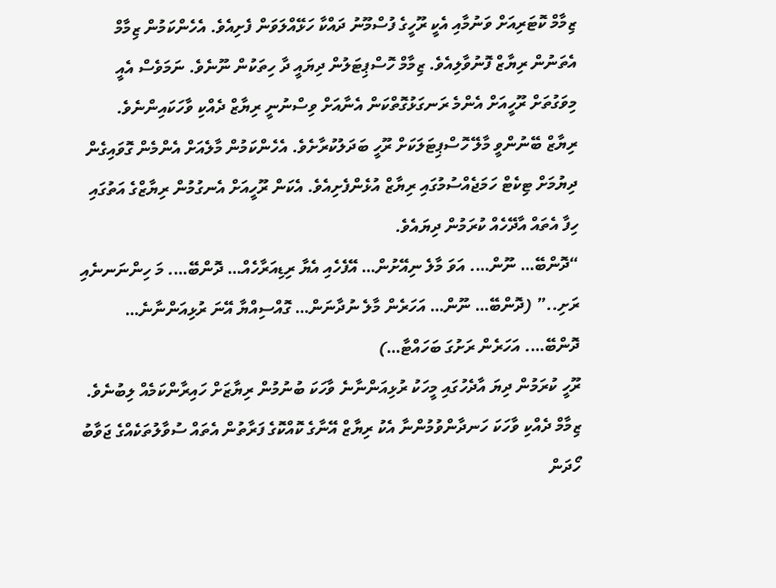ޒިމާމް ކޮޓަރިއަށް ވަނުމާއި އެކީ ރޫހީގެ ފުސްމޫނު ދައްކާ ހަޅޭއްލަވަން ފެށިއެވެ. އެހެންކަމުން ޒިމާމް އެތަނުން ރިޔާޒް ފޮނުވާލިއެވެ. ޒިމާމް ހޮސްޕިޓަލުން ދިޔައީ ދާ ހިތަކުން ނޫނެވެ. ނަމަވެސް އެއީ މިވަގުތަށް ރޫހީއަށް އެންމެ ރަނގަޅުގޮތްކަން އެނާއަށް ވިސްނުނީ ރިޔާޒް ދެއްކި ވާހަކައިންނެވެ.
ރިޔާޒް ބޭނުންވީ މާލޭ ހޮސްޕިޓަލަކަށް ރޫހީ ބަދަލުކުރާށެވެ. އެހެންކަމުން މާލެއަށް އެންމެން ގޮވައިގެން ދިޔުމަށް ޓިކެޓް ހަމަޖެއްސުމުގައި ރިޔާޒް އުޅެންފެށިއެވެ. އެކަން ރޫހީއަށް އެނގުމުން ރިޔާޒްގެ އަތުގައި ހިފާ އެތައް އާދޭހެއް ކުރަމުން ދިޔައެވެ.
“ދޮންބޭ… ނޫން…. އަވަ މާލެ ނިއޭށުން… އޭފެހެއި އެޔާ ރިޑިއަރާހެއް… ދޮންބޭ…. މަ ހިންނަނނެއި ރަށި..” (ދޮންބޭ… ނޫން… އަހަރެން މާލެ ނުދާނަން… ގޮއްސިއްޔާ އޭނަ ރުޅިއަންނާނެ… ދޮންބޭ…. އަހަރެން ރަށުގަ ބަހައްޓާ…)
ރޫހީ ކުރަމުން ދިޔަ އާދެހުގައި މީހަކު ރުޅިއަންނާނެ ވާހަކަ ބުނުމުން ރިޔާޒަށް ހައިރާންކަމެއް ލިބުނެވެ. ޒިމާމް ދެއްކި ވާހަކަ ހަނދާންވުމުންނާ އެކު ރިޔާޒް އޭނާގެ ކޮއްކޮގެ ފަރާތުން އެތައް ސުވާލުތަކެއްގެ ޖަވާބު ހޯދަން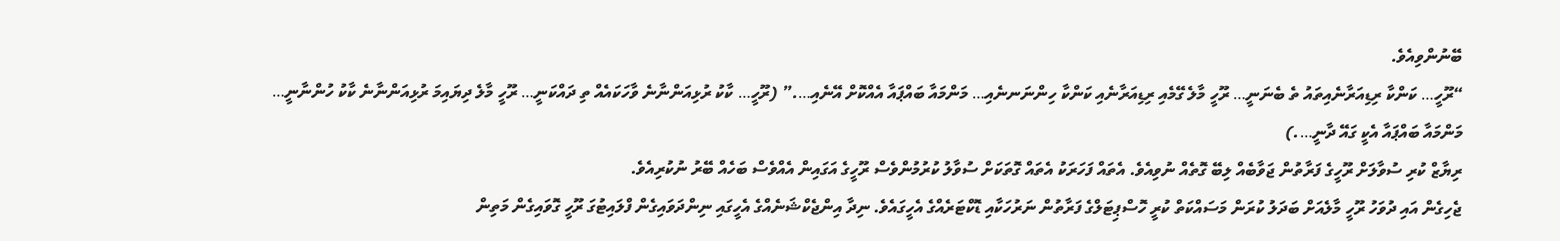ބޭނުންވިއެވެ.
“ރޫހީ… ކަންކާ ރިޑިއަރާނެއިތައު ތެ ބެނަނީ… ރޫހީ މާލެ ގޭމެއި ރިޑިއަރާނެއި ކަންކާ ހިންނަނނެއި… މަންމައާ ބައްޕައާ އެއްކޮށް އޭނެއި….” (ރޫހީ… ކާކު ރުޅިއަންނާނެ ވާހަކައެއް ތި ދައްކަނީ… ރޫހީ މާލެ ދިޔައިމަ ރުޅިއަންނާނެ ކާކު ހުންނާނީ… މަންމައާ ބައްޕައާ އެކީ ގައޭ ދާނީ….)
ރިޔާޒް ކުރި ސުވާލަށް ރޫހީގެ ފަރާތުން ޖަވާބެއް ލިބޭ ގޮތެއް ނުވިއެވެ. އެތައް ފަހަރަކު އެތައް ގޮތަކަށް ސުވާލު ކުރުމުންވެސް ރޫހީގެ އަގައިން އެއްވެސް ބަހެއް ބޭރު ނުކުރިއެވެ.
ޖެހިގެން އައި ދުވަހު ރޫހީ މާލެއަށް ބަދަލު ކުރަން މަސައްކަތް ކުރީ ހޮސްޕިޓަލްގެ ފަރާތުން ނަރުހަކާއި ޑޮކްޓަރެއްގެ އެހީގައެވެ. ނިދާ އިންޖެކްޝަނެއްގެ އެހީގައި ނިންދަވައިގެން ފްލައިޓުގަ ރޫހީ ގޮވައިގެން މަތިން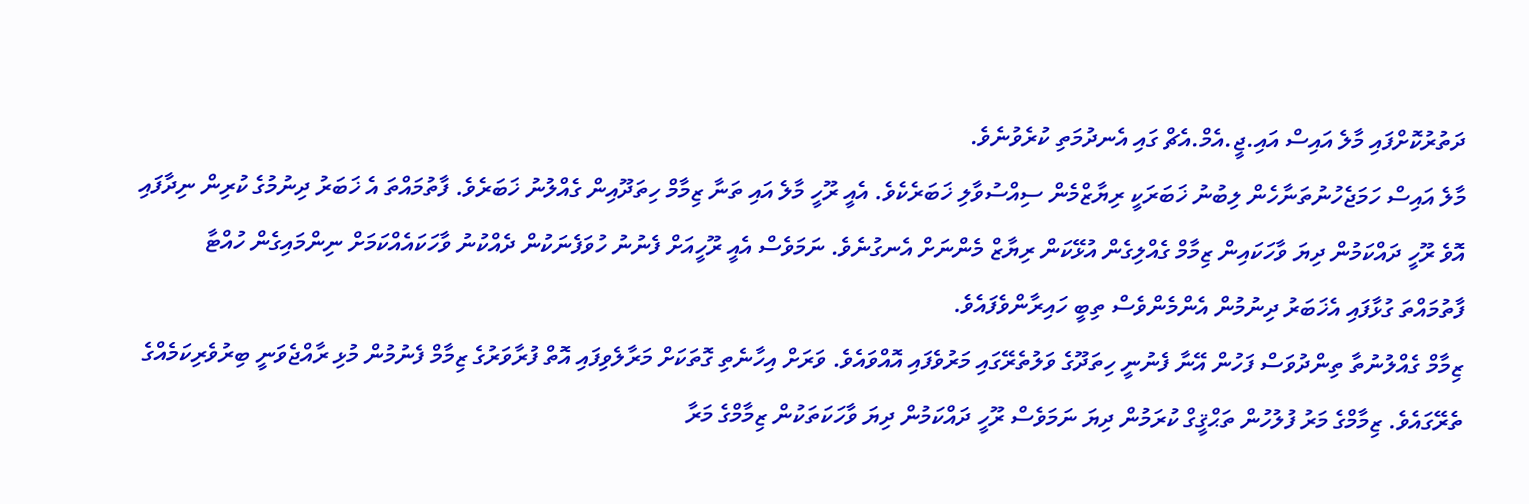ދަތުރުކޮށްފައި މާލެ އައިސް އައި.ޖީ.އެމް.އެޗް ގައި އެނދުމަތި ކުރެވުނެވެ.
މާލެ އައިސް ހަމަޖެހުނުތަނާހެން ލިބުނު ޚަބަރަކީ ރިޔާޒްމެން ސިއްސުވާލި ޚަބަރެކެވެ. އެއީ ރޫހީ މާލެ އައި ތަނާ ޒިމާމް ހިތަދޫއިން ގެއްލުނު ޚަބަރެވެ. ފާތުމައްތަ އެ ޚަބަރު ދިނުމުގެ ކުރިން ނިދާފައި އޮވެ ރޫހީ ދައްކަމުން ދިޔަ ވާހަކައިން ޒިމާމް ގެއްލިގެން އުޅޭކަން ރިޔާޒް މެންނަށް އެނގުނެވެ. ނަމަވެސް އެއީ ރޫހީއަށް ފެނުނު ހުވަފެނަކުން ދެއްކުނު ވާހަކައެއްކަމަށް ނިންމައިގެން ހުއްޓާ ފާތުމައްތަ ގުޅާފައި އެޚަބަރު ދިނުމުން އެންމެންވެސް ތިބީ ހައިރާންވެފައެވެ.
ޒިމާމް ގެއްލުނުތާ ތިންދުވަސް ފަހުން އޭނާ ފެނުނީ ހިތަދޫގެ ވަލުތެރޭގައި މަރުވެފައި އޮއްވައެވެ. ވަރަށް އިހާނެތި ގޮތަކަށް މަރާލެވިފައި އޮތް ފުރާވަރުގެ ޒިމާމް ފެނުމުން މުޅި ރާއްޖެވަނީ ބިރުވެރިކަމެއްގެ ތެރޭގައެވެ. ޒިމާމްގެ މަރު ފުލުހުން ތަޙްޤީގް ކުރަމުން ދިޔަ ނަމަވެސް ރޫހީ ދައްކަމުން ދިޔަ ވާހަކަތަކުން ޒިމާމްގެ މަރާ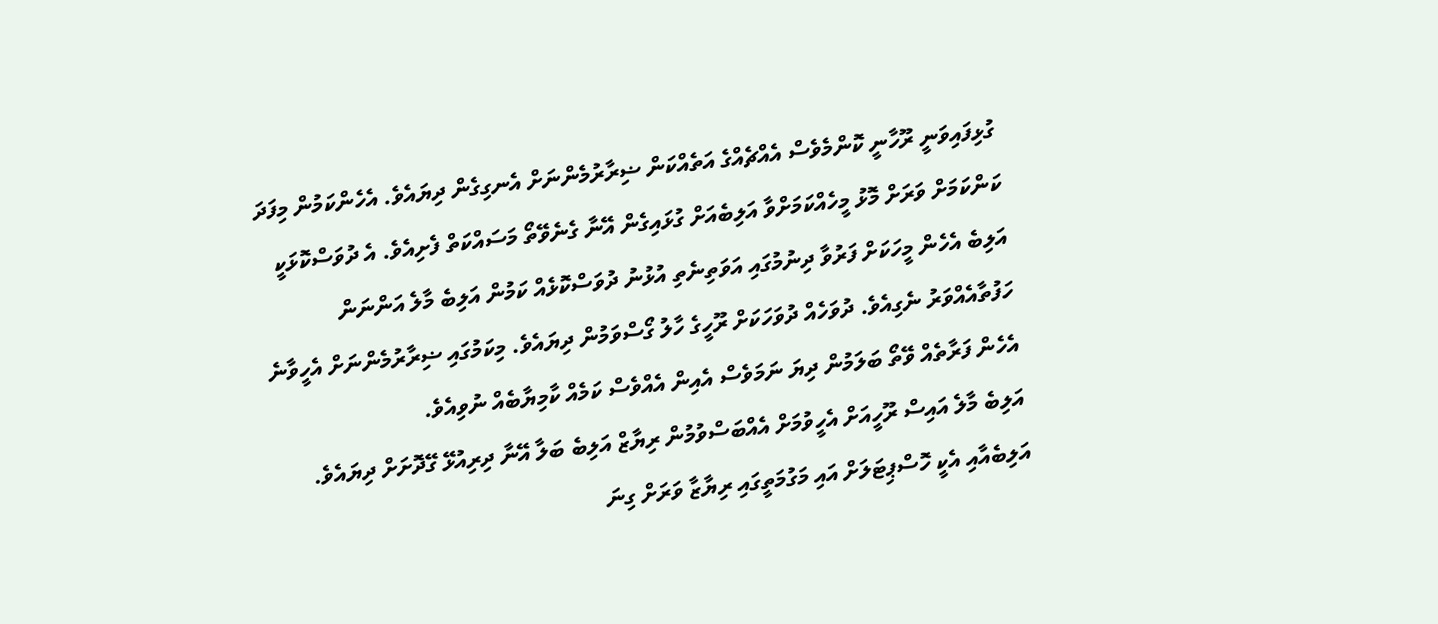ގުޅިފައިވަނީ ރޫހާނީ ކޮންމެވެސް އެއްޗެއްގެ އަތެއްކަން ޟިރާރުމެންނަށް އެނގިގެން ދިޔައެވެ. އެހެންކަމުން މިފަދަ ކަންކަމަށް ވަރަށް މޮޅު މީހެއްކަމަށްވާ އަލިބެއަށް ގުޅައިގެން އޭނާ ގެނެވޭތޯ މަސައްކަތް ފެށިއެވެ. އެ ދުވަސްކޮޅަކީ އަލިބެ އެހެން މީހަކަށް ފަރުވާ ދިނުމުގައި އަވަތިނެތި އުޅުނު ދުވަސްކޮޅެއް ކަމުން އަލިބެ މާލެ އަންނަން ހަފުތާއެއްވަރު ނެގިއެވެ. ދުވަހެއް ދުވަހަކަށް ރޫހީގެ ހާލު ގޯސްވަމުން ދިޔައެވެ. މިކަމުގައި ޟިރާރުމެންނަށް އެހީވާނެ އެހެން ފަރާތެއް ވޭތޯ ބަލަމުން ދިޔަ ނަމަވެސް އެއިން އެއްވެސް ކަމެއް ކާމިޔާބެއް ނުވިއެވެ.
އަލިބެ މާލެ އައިސް ރޫހީއަށް އެހީވުމަށް އެއްބަސްވުމުން ރިޔާޒް އަލިބެ ބަލާ އޭނާ ދިރިއުޅޭ ގޭދޮށަށް ދިޔައެވެ. އަލިބެއާއި އެކީ ހޮސްޕިޓަލަށް އައި މަގުމަތީގައި ރިޔާޒާ ވަރަށް ގިނަ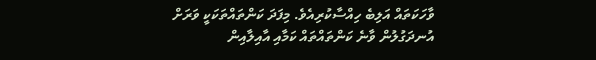ވާހަކަތައް އަލިބެ ހިއްސާކުރިއެވެ. މިފަދަ ކަންތައްތަކަކީ ވަރަށް އުނދަގުލުން ވާނެ ކަންތައްތައް ކަމާއި އާއިލާއިން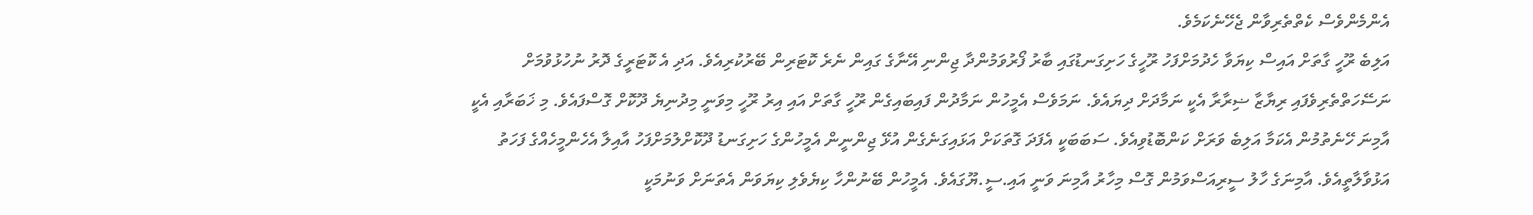އެންމެންވެސް ކެތްތެރިވާން ޖެހޭނެކަމެވެ.
އަލިބެ ރޫހީ ގާތަށް އައިސް ކިޔަވާ ހެދުމަށްފަހު ރޫހީގެ ހަށިގަނޑުގައި ބާރު ފޯރުވަމުންދާ ޖިންނި އޭނާގެ ގައިން ނެރެ ކޮޓަރިން ބޭރުކުރިއެވެ. އަދި އެ ކޮޓަރީގެ ދޮރު ނުހުޅުވުމަށް ނަސޭހަތްތެރިވެފައި ރިޔާޒާ ޟިރާރާ އެކީ ނަމާދަށް ދިޔައެވެ. ނަމަވެސް އެމީހުން ނަމާދުން ފައިބައިގެން ރޫހީ ގާތަށް އައި އިރު ރޫހީ މިވަނީ މިދުނިޔެ ދޫކޮށް ގޮސްފައެވެ. މި ޚަބަރާއި އެކީ އާމިނަ ހޭނެތުމުން އެކަމާ އަލިބެ ވަރަށް ކަންބޮޑުވިއެވެ. ސަބަބަކީ އެފަދަ ގޮތަކަށް އަޅައިގަނެގެން އުޅޭ ޖިންނީން އެމީހުންގެ ހަށިގަނޑު ދޫކޮށްލުމަށްފަހު އާއިލާ އެހެންމީހެއްގެ ފަހަތު އަޅުވާލާތީއެވެ. އާމިނަގެ ހާލު ސީރިއަސްވަމުން ގޮސް މިހާރު އާމިނަ ވަނީ އައި.ސީ.ޔޫގައެވެ. އެމީހުން ބޭނުންހާ ކިޔެވެލި ކިޔަވަން އެތަނަށް ވަނުމަކީ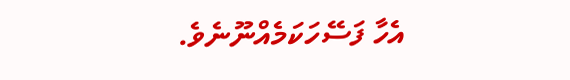އެހާ ފަސޭހަކަމެއްނޫނެވެ.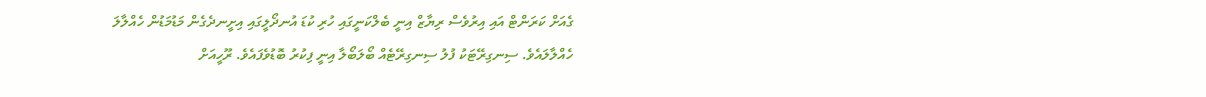ގެއަށް ކަރަންޓް އައި އިރުވެސް ރިޔާޒް އިނީ ބެލްކަނީގައި ހުރި ކުޑަ އުނދޯލީގައި އިށީނދެގެން މަޑުމަޑުން ހެއްލާލަ ހެއްލާލައެވެ. ސިނގިރޭޓަކު ފުލު ސިނގިރޭޓެއް ބޯލަބޯލާ އިނީ ފިކުރު ބޮޑުވެފައެވެ. ރޫހީއަށް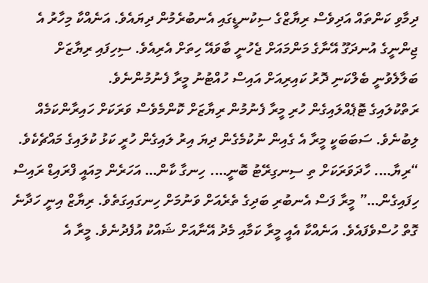ދިމާވި ކަންތައް އަދިވެސް ރިޔާޒްގެ ސިކުނޑީގައި އެނބުރެމުން ދިޔައެވެ. އަނެއްކާ މިހާރު އެ ޖިންނީގެ އުނދަގޫ އޭނާގެ މަންމައަށް ޖެހުނީ ބާވައޭ ހިތަށް އެރިއެވެ. ސިހިފައި ރިޔާޒަށް ބަލާލެވުނީ ބެލްކަނި ދޮރު ކައިރިއަށް އައިސް ހުއްޓުނު މީރާ ފެނުމުންނެވެ.
ރަތްކުލައިގެ ޓޮޕެއްލައިގެން ހުރި މީރާ ފެނުމުން ރިޔާޒަށް ކޮންމެވެސް ވަރަކަށް ހައިރާންކަމެއް ލިބުނެވެ. ސަބަބަކީ މީރާ އެ ގެއިން ނުކުމެގެން ދިޔަ އިރު ލައިގެން ހުރީ ކަޅު ކުލައިގެ މައްޗެކެވެ.
“ރިޔާ…. ހާދަވަރަކަށް ތި ސިނގިރޭޓު ބޮނީ…. ހިނގާ ކާން… އަހަރެން މިއައީ ފްރައިޑް ރައިސް ހިފައިގެން…” މީރާ ފަސް އެނބުރި ބަދިގެ ތެރެއަށް ވަނުމަށް ހިނގައިގަތެވެ. ރިޔާޒް އިނީ ހަދާނެ ގޮތް ހުސްވެފައެވެ. އަނެއްކާ އެއީ މީރާ ކަމާއި މެދު އޭނާއަށް ޝައްކު އުފެދުނެވެ. މީރާ އެ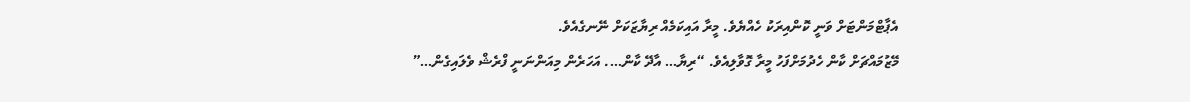އެޕާޓްމަންޓަށް ވަނީ ކޮންއިރަކު ހެއްޔެވެ. މީރާ އައިކަމެއް ރިޔާޒަކަށް ނޭނގެއެވެ.
މޭޒުމައްޗަށް ކާން ހެދުމަށްފަހު މީރާ ގޮވާލިއެވެ. “ރިޔާ… އާދޭ ކާން…. އަހަރެން މިއަންނަނީ ފްރެޝް ވެލައިގެން…”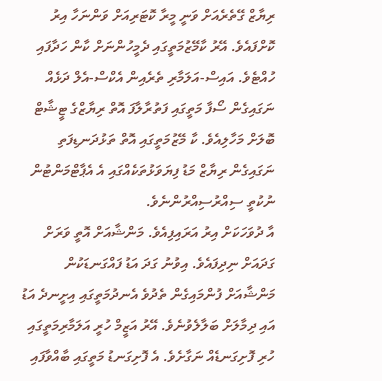ރިޔާޒް ގޭތެރެއަށް ވަނީ މީރާ ކޮޓަރިއަށް ވަންނަހާ އިރު ކޮށްފައެވެ. އޭރު ކާމޭޒުމަތީގައި ދެމީހުންނަށް ކާން ހަދާފައި ހުއްޓެވެ. އައިސް-އަލަމާރި ތެރެއިން އެކްސް-އެލް ދަޅެއް ނަގައިގެން ސޯފާ މަތީގައި ފަތުރާލާފަ އޮތް ރިޔާޒްގެ ޓީޝާޓް ބޮލަށް މަހާލިއެވެ. ކާ މޭޒުމަތީގައި އޮތް ތަޅުދަނޑިފަތި ނަގައިގެން ރިޔާޒް މަޑު ފިޔަވަޅުތަކެއްގައި އެ އެޕާޓްމަންޓުން ނުކުތީ ސިއްރުސިއްރުންނެވެ.
އާ ދުވަހަކަށް އިރު އަރައިފިއެވެ. މަންޝާއަށް އޮތީ ވަރަށް ގަދައަށް ނިދިފައެވެ. އިވުނު ގަދަ އަޑު ފައްގަނޑަކުން މަންޝާއަށް ފުންމައިގެން ތެދުވެ އެނދުމަތީގައި އިށީނދެ އަޑު އައި ދިމާލަށް ބަލާލެވުނެވެ. އޭރު އަޒީމް ހުރީ އަލަމާރިމަތީގައި ހުރި ފޮށިގަނޑެއް ނަގާށެވެ. އެ ފޮށިގަނޑު މަތީގައި ބާއްވާފައި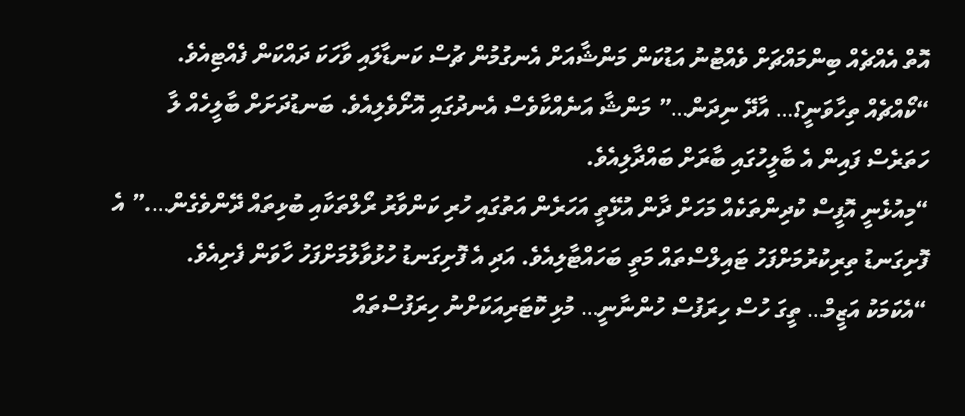އޮތް އެއްޗެއް ބިންމައްޗަށް ވެއްޓުނު އަޑުކަން މަންޝާއަށް އެނގުމުން ޗުސް ކަނޑާލައި ވާހަކަ ދައްކަން ފެއްޓިއެވެ.
“ކޯއްޗެއް ތިހާވަނީ؟… އާދޭ ނިދަން…” މަންޝާ އަނެއްކާވެސް އެނދުގައި އޮށޯވެލިއެވެ. ބަނޑުދަށަށް ބާލީހެއް ލާ ހަތަރެސް ފައިން އެ ބާލީހުގައި ބާރަށް ބައްދާލިއެވެ.
“މިއުޅެނީ އޮފީސް ކުދިންތަކެއް މަހަށް ދާން އުޅޭތީ އަހަރެން އަތުގައި ހުރި ކަންވާރު ރޯލްތަކާއި ބުޅިތައް ދޭންވެގެން….” އެ ފޮށިގަނޑު ތިރިކުރުމަށްފަހު ޓައިލްސްތައް މަތީ ބަހައްޓާލިއެވެ. އަދި އެ ފޮށިގަނޑު ހުޅުވާލުމަށްފަހު ހާވަން ފެށިއެވެ.
“އެކަމަކު އަޒީމް… ތީގަ ހުސް ހިރަފުސް ހުންނާނީ… މުޅި ކޮޓަރިއަކަށްނު ހިރަފުސްތައް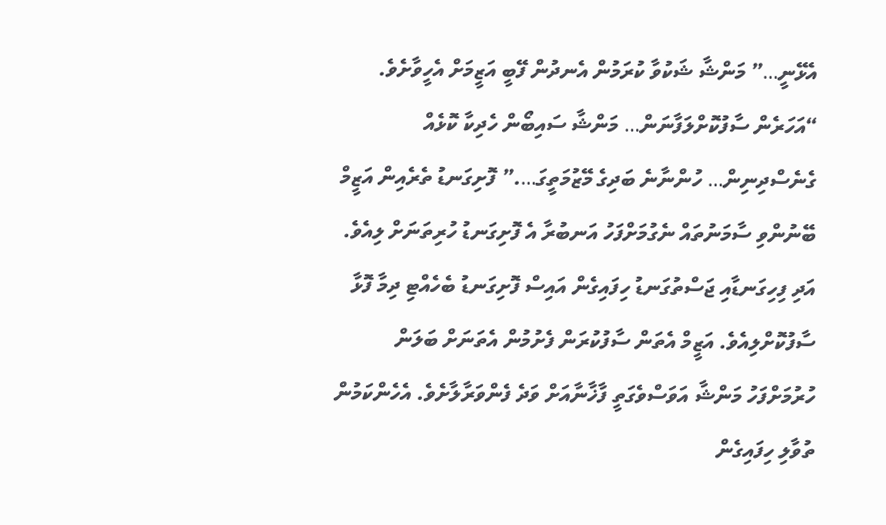އެޅޭނީ…” މަންޝާ ޝަކުވާ ކުރަމުން އެނދުން ފޭބީ އަޒީމަށް އެހީވާށެވެ.
“އަހަރެން ސާފުކޮށްލަފާނަން… މަންޝާ ސައިބޯން ހެދިކާ ކޮޅެއް ގެނެސްދިނިން… ހުންނާނެ ބަދިގެ މޭޒުމަތީގަ….” ފޮށިގަނޑު ތެރެއިން އަޒީމް ބޭނުންވި ސާމަނުތައް ނެގުމަށްފަހު އަނބުރާ އެ ފޮށިގަނޑު ހުރިތަނަށް ލިއެވެ. އަދި ފިހިގަނޑާއި ޖަސްތުގަނޑު ހިފައިގެން އައިސް ފޮށިގަނޑު ބެހެއްޓި ދިމާ ފޮޅާ ސާފުކޮށްލިއެވެ. އަޒީމް އެތަން ސާފުކުރަން ފެށުމުން އެތަނަށް ބަލަން ހުރުމަށްފަހު މަންޝާ އަވަސްވެގަތީ ފާޚާނާއަށް ވަދެ ފެންވަރާލާށެވެ. އެހެންކަމުން ތުވާލި ހިފައިގެން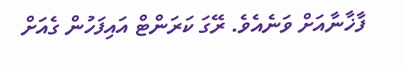ފާޚާނާއަށް ވަނެއެވެ. ރޭގަ ކަރަންޓް އައިފަހުން ގެއަށް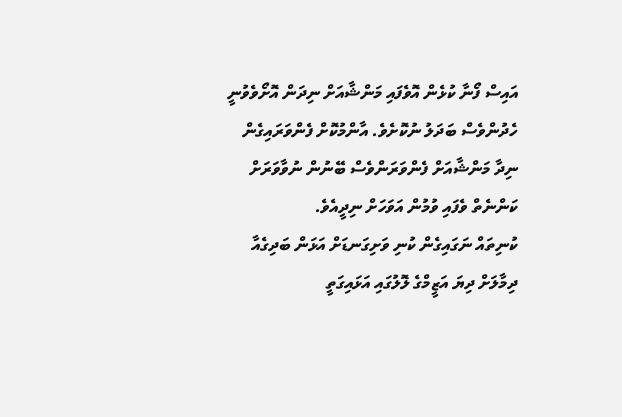އައިސް ފޯނާ ކުޅެން އޮވެފައި މަންޝާއަށް ނިދަން އޮށޯވެވުނީ ހެދުންވެސް ބަދަލު ނުކޮށެވެ. އާންމުކޮށް ފެންވަރައިގެން ނިދާ މަންޝާއަށް ފެންވަރަންވެސް ބޭނުން ނުވާވަރަށް ކަންނެތް ވެފައި ވުމުން އަވަހަށް ނިދީއެވެ.
ކުނިތައް ނަގައިގެން ކުނި ވަށިގަނޑަށް އަޅަން ބަދިގެއާ ދިމާލަށް ދިޔަ އަޒީމްގެ ލޮލުގައި އަޅައިގަތީ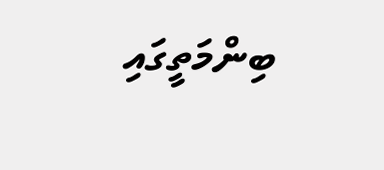ބިންމަތީގައި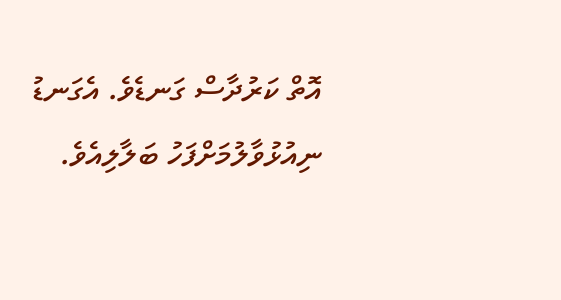އޮތް ކަރުދާސް ގަނޑެވެ. އެގަނޑު ނިއުޅުވާލުމަށްފަހު ބަލާލިއެވެ.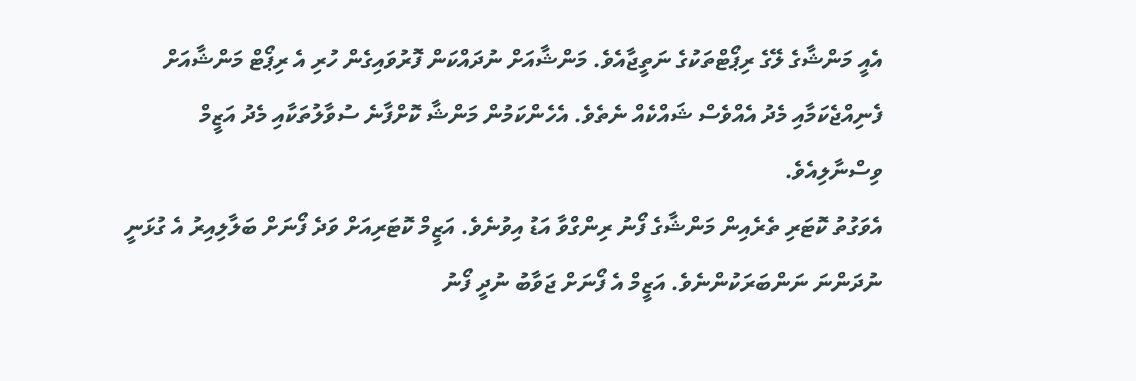އެއީ މަންޝާގެ ލޭގެ ރިޕޯޓްތަކުގެ ނަތީޖާއެވެ. މަންޝާއަށް ނުދައްކަން ފޮރުވައިގެން ހުރި އެ ރިޕޯޓް މަންޝާއަށް ފެނިއްޖެކަމާއި މެދު އެއްވެސް ޝައްކެއް ނެތެވެ. އެހެންކަމުން މަންޝާ ކޮށްފާނެ ސުވާލުތަކާއި މެދު އަޒީމް ވިސްނާލިއެވެ.
އެވަގުތު ކޮޓަރި ތެރެއިން މަންޝާގެ ފޯނު ރިންގްވާ އަޑު އިވުނެވެ. އަޒީމް ކޮޓަރިއަށް ވަދެ ފޯނަށް ބަލާލިއިރު އެ ގުޅަނީ ނުދަންނަ ނަންބަރަކުންނެވެ. އަޒީމް އެ ފޯނަށް ޖަވާބު ނުދީ ފޯނު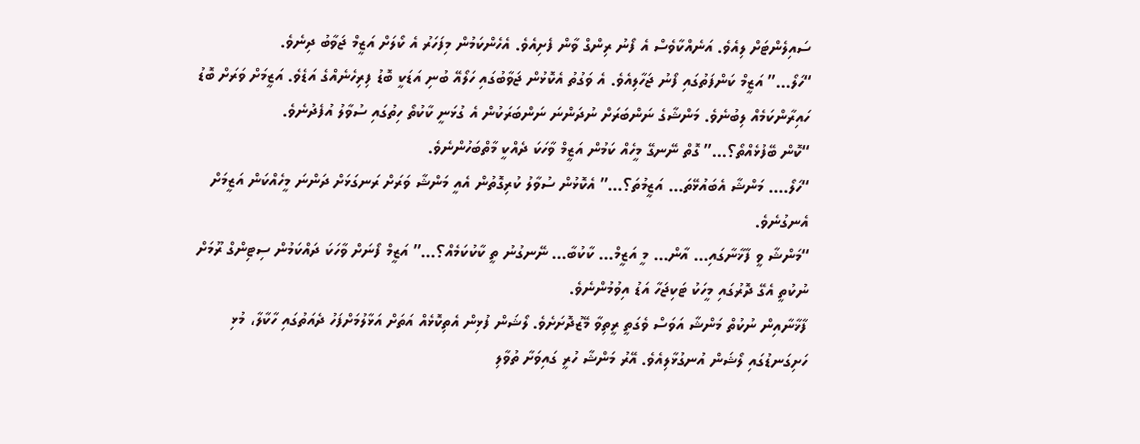ސައިލެންޓަށް ލިއެވެ. އަނެއްކާވެސް އެ ފޯނު ރިންގް ވާން ފެށިއެވެ. އެހެންކަމުން މިފަހަރު އެ ކޯލަށް އަޒީމް ޖަވާބު ދިނެވެ.
“ހަލޯ…” އަޒީމް ކަންފަތުގައި ފޯނު ޖަހާލިއެވެ. އެ ވަގުތު އެކޮޅުން ޖަވާބުގައި ހަލޯއޭ ބުނި އަޑަކީ ބޮޑު ފިރިހެނެއްގެ އަޑެވެ. އަޒީމަށް ވަރަށް ބޮޑު ހައިރާންކަމެއް ލިބުނެވެ. މަންޝާގެ ނަންބަރަށް ނުދަންނަ ނަންބަރަކުން އެ ގުޅަނީ ކާކުތޯ ހިތުގައި ސުވާލު އުފެދުނެވެ.
“ކޮން ބޭފުޅެއްތޯ؟…” ގޮތް ނޭނގޭ މީހެއް ކަމުން އަޒީމް ވާހަކަ ދެއްކީ މާތްބަހުންނެވެ.
“ހަލޯ…. މަންޝާ އެބައުޅޭތަ… އަޒީމުތަ؟…” އެކޮޅުން ސުވާލު ކުރިގޮތުން އެއީ މަންޝާ ވަރަށް ރަނގަޅަށް ދަންނަ މީހެއްކަން އަޒީމަށް އެނގުނެވެ.
“މަންޝާ ވީ ފާޚާނާގައި… އާން… މީ އަޒީމް… ކާކުބާ… ނޭނގުނު ތީ ކާކުކަމެއް؟…” އަޒީމް ފޯނަށް ވާހަކަ ދައްކަމުން ސިޓިންގް ރޫމަށް ނުކުތީ އެގޭ ދޮރުގައި މީހަކު ޓަކިޖަހާ އަޑު އިވުމުންނެވެ.
ފާޚާނާއިން ނުކުތް މަންޝާ އަވަސް ވެގަތީ ރީތިވާ މޭޒުދޮށަށެވެ. ލޯޝަން ފުޅިން އެތިކޮޅެއް އަތަށް އަޅާލުމަށްފަހު ދެއަތުގައި ހާކާލާ، މުޅި ހަށިގަނޑުގައި ލޯޝަން އުނގުޅާލިއެވެ. އޭރު މަންޝާ ހުރީ ގައިވަށާ ތުވާލި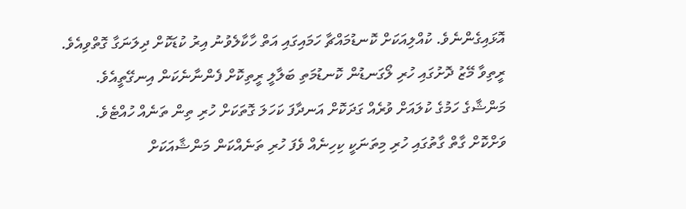އޮޅައިގެންނެވެ. ކުއްލިއަކަށް ކޮނޑުމައްޗާ ހަމައިގައި އަތް ހާކާލެވުނު އިރު ކުޑަކޮށް ދިލަނަގާ ގޮތްވިއެވެ. ރީތިވާ މޭޒު ދޮށުގައި ހުރި ލޯގަނޑުން ކޮނޑުމަތި ބަލާލީ ރީތިކޮށް ފެންނާނެކަން އިނގޭތީއެވެ.
މަންޝާގެ ހަމުގެ ކުލައަށް ވުރެއް ގަދަކޮށް އަނދާފަ ކަހަލަ ގޮތަކަށް ހުރި ތިން ތަނެއް ހުއްޓެވެ. ވަށްކޮށް ގާތް ގާތުގައި ހުރި މިތަނަކީ ކިހިނެއް ވެފަ ހުރި ތަނެއްކަން މަންޝާއަކަށް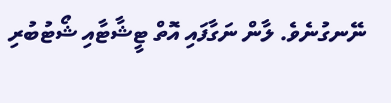ނޭނގުނެވެ. ލާން ނަގާފައި އޮތް ޓީޝާޓާއި ޝޯޓުބުރި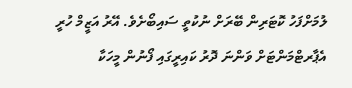ލުމަށްފަހު ކޮޓަރިން ބޭރަށް ނުކުތީ ސައިބޯށެވެ. އޭރު އަޒީމް ހުރީ އެޕާރޓްމަންޓަށް ވަންނަ ދޮރު ކައިރީގައި ފޯނުން މީހަކާ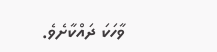ވާހަކަ ދައްކާށެވެ.